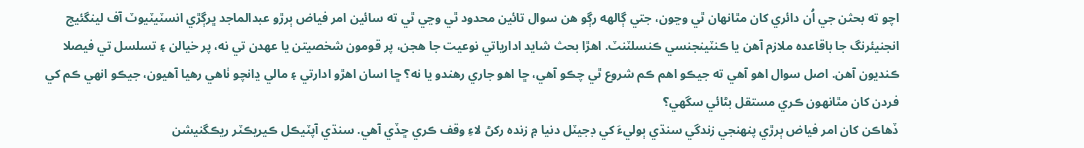اچو ته بحثن جي اُن دائري کان مٿانهان ٿي وڃون، جتي ڳالهه رڳو هن سوال تائين محدود ٿي وڃي ٿي ته سائين امر فياض ٻرڙو عبدالماجد ڀرڳڙي انسٽيٽيوٽ آف لينگئيج انجنيئرنگ جا باقاعده ملازم آهن يا ڪنٽينجنسي ڪنسلٽنٽ. اهڙا بحث شايد ادارياتي نوعيت جا هجن، پر قومون شخصيتن يا عهدن تي نه، پر خيالن ۽ تسلسل تي فيصلا ڪنديون آهن. اصل سوال اهو آهي ته جيڪو اهم ڪم شروع ٿي چڪو آهي، ڇا اهو جاري رهندو يا نه؟ ڇا اسان اهڙو ادارتي ۽ مالي ڍانچو ٺاهي رهيا آهيون، جيڪو انھي ڪم کي فردن کان مٿانهون ڪري مستقل بڻائي سگهي؟
ڏهاڪن کان امر فياض ٻرڙي پنهنجي زندگي سنڌي ٻوليءَ کي ڊجيٽل دنيا ۾ زنده رکڻ لاءِ وقف ڪري ڇڏي آهي. سنڌي آپٽيڪل ڪيريڪٽر ريڪگنيشن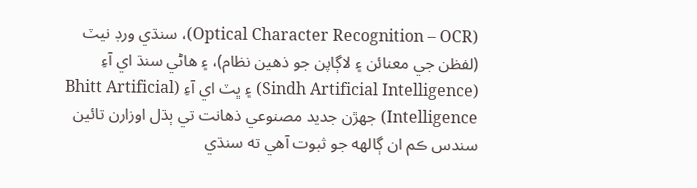(Optical Character Recognition – OCR)، سنڌي ورڊ نيٽ (لفظن جي معنائن ۽ لاڳاپن جو ذهين نظام)، ۽ هاڻي سنڌ اي آءِ (Sindh Artificial Intelligence) ۽ ڀٽ اي آءِ (Bhitt Artificial Intelligence) جهڙن جديد مصنوعي ذهانت تي ٻڌل اوزارن تائين سندس ڪم ان ڳالهه جو ثبوت آهي ته سنڌي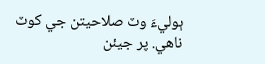ٻوليءَ وٽ صلاحيتن جي کوٽ ناهي. پر جيئن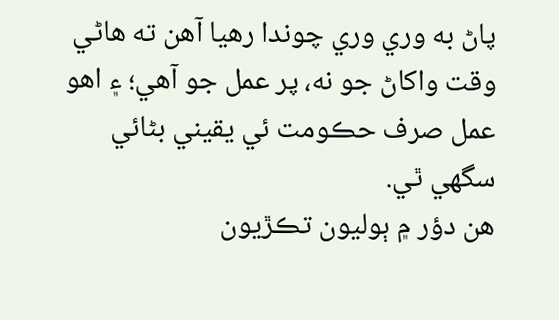پاڻ به وري وري چوندا رهيا آهن ته هاڻي وقت واکاڻ جو نه، پر عمل جو آهي؛ ۽ اهو عمل صرف حڪومت ئي يقيني بڻائي سگهي ٿي.
ھن دؤر ۾ ٻوليون تڪڙيون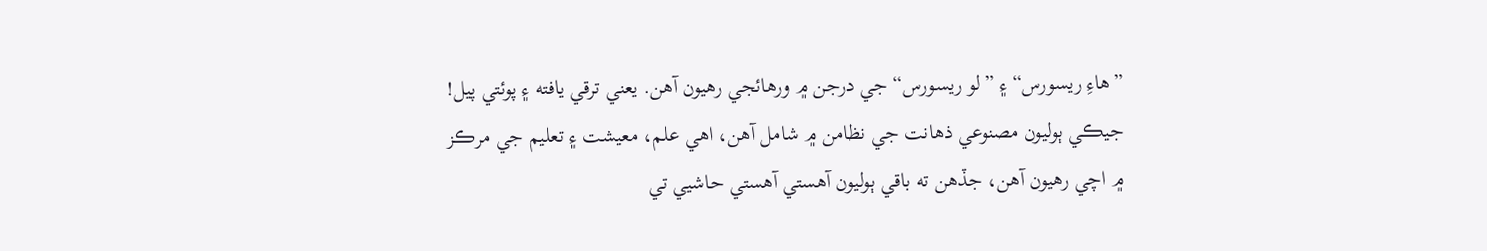”هاءِ ريسورس“ ۽ ”لو ريسورس“ جي درجن ۾ ورهائجي رهيون آهن. يعني ترقي يافته ۽ پوئتي پيل! جيڪي ٻوليون مصنوعي ذهانت جي نظامن ۾ شامل آهن، اهي علم، معيشت ۽ تعليم جي مرڪز ۾ اچي رهيون آهن، جڏهن ته باقي ٻوليون آهستي آهستي حاشيي تي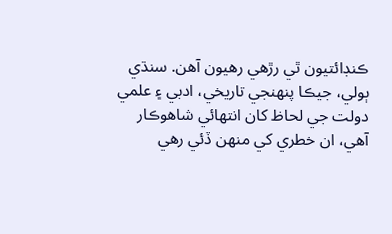ڪنڊائتيون ٿي رڙھي رهيون آهن. سنڌي ٻولي، جيڪا پنهنجي تاريخي، ادبي ۽ علمي دولت جي لحاظ کان انتهائي شاهوڪار آهي، ان خطري کي منهن ڏئي رهي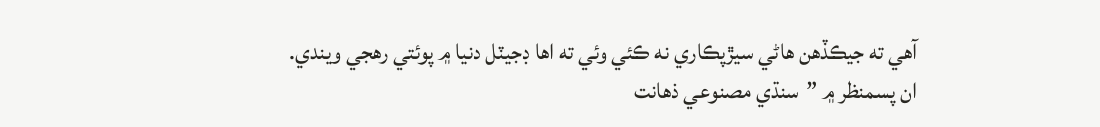آهي ته جيڪڏهن هاڻي سيڙپڪاري نه ڪئي وئي ته اها ڊجيٽل دنيا ۾ پوئتي رهجي ويندي.
ان پسمنظر ۾ ”سنڌي مصنوعي ذهانت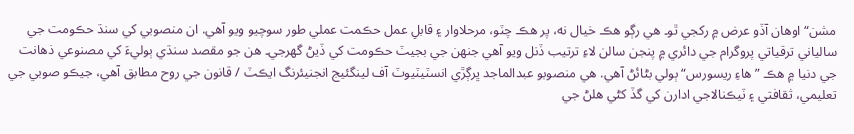مشن“ اوھان آڏو عرض ۾ رکجي ٿو۔ ھي رڳو هڪ خيال نه، پر هڪ چٽو، مرحلاوار ۽ قابلِ عمل حڪمت عملي طور سوچيو ويو آھي. ان منصوبي کي سنڌ حڪومت جي سالياني ترقياتي پروگرام جي دائري ۾ پنجن سالن لاءِ ترتيب ڏنل ويو آھي جنھن جي بجيٽ حڪومت کي ڏيڻ گھرجي۔ هن جو مقصد سنڌي ٻوليءَ کي مصنوعي ذهانت جي دنيا ۾ هڪ ”هاءِ ريسورس“ ٻولي بڻائڻ آهي. هي منصوبو عبدالماجد ڀرڳڙي انسٽيٽيوٽ آف لينگئيج انجنيئرنگ ايڪٽ / قانون جي روح مطابق آهي، جيڪو صوبي جي تعليمي، ثقافتي ۽ ٽيڪنالاجي ادارن کي گڏ کڻي هلڻ جي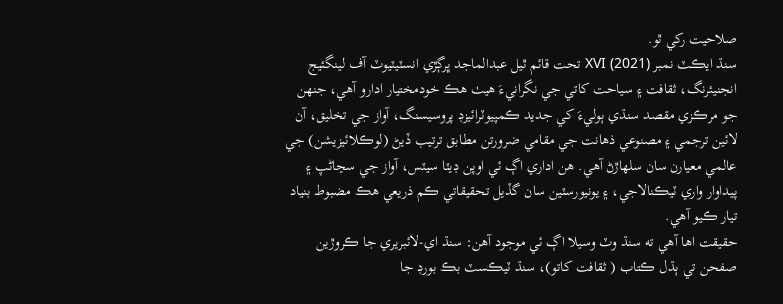صلاحيت رکي ٿو.
سنڌ ايڪٽ نمبر XVI (2021) تحت قائم ٿيل عبدالماجد ڀرڳڙي انسٽيٽيوٽ آف لينگئيج انجنيئرنگ، ثقافت ۽ سياحت کاتي جي نگرانيءَ هيٺ هڪ خودمختيار ادارو آهي، جنهن جو مرڪزي مقصد سنڌي ٻوليءَ کي جديد ڪمپيوٽرائيزڊ پروسيسنگ، آواز جي تخليق، آن لائين ترجمي ۽ مصنوعي ذهانت جي مقامي ضرورتن مطابق ترتيب ڏيڻ (لوڪلائيزيشن) جي عالمي معيارن سان سلھاڙڻ آهي. هن اداري اڳ ئي اوپن ڊيٽا سيٽس، آواز جي سڃاڻپ ۽ پيداوار واري ٽيڪنالاجي، ۽ يونيورسٽين سان گڏيل تحقيقاتي ڪم ذريعي هڪ مضبوط بنياد تيار ڪيو آهي.
حقيقت اها آهي ته سنڌ وٽ وسيلا اڳ ئي موجود آهن: سنڌ اي-لائبريري جا ڪروڙين صفحن تي ٻڌل ڪتاب ( ثقافت کاتو)، سنڌ ٽيڪسٽ بڪ بورڊ جا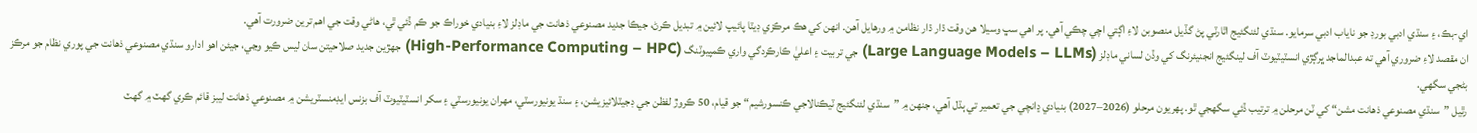اي-بڪ، ۽ سنڌي ادبي بورڊ جو ناياب ادبي سرمايو. سنڌي لئنگئيج اٿارٽي پڻ گڏيل منصوبن لاءِ اڳتي اچي چڪي آهي. پر اهي سڀ وسيلا هن وقت ڌار ڌار نظامن ۾ ورهايل آهن. انهن کي هڪ مرڪزي ڊيٽا پائيپ لائين ۾ تبديل ڪرڻ، جيڪا جديد مصنوعي ذهانت جي ماڊلز لاءِ بنيادي خوراڪ جو ڪم ڏئي ٿي، هاڻي وقت جي اهم ترين ضرورت آهي.
ان مقصد لاءِ ضروري آهي ته عبدالماجد ڀرڳڙي انسٽيٽيوٽ آف لينگئيج انجنيئرنگ کي وڏن لساني ماڊلز (Large Language Models – LLMs) جي تربيت ۽ اعليٰ ڪارڪردگي واري ڪمپيوٽنگ (High-Performance Computing – HPC) جهڙين جديد صلاحيتن سان ليس ڪيو وڃي، جيئن اهو ادارو سنڌي مصنوعي ذهانت جي پوري نظام جو مرڪز بڻجي سگهي.
رٿيل ”سنڌي مصنوعي ذهانت مشن“ کي ٽن مرحلن ۾ ترتيب ڏئي سگھجي ٿو. پهريون مرحلو (2026–2027) بنيادي ڍانچي جي تعمير تي ٻڌل آهي، جنهن ۾ ”سنڌي لئنگئيج ٽيڪنالاجي ڪنسورشيم“ جو قيام، 50 ڪروڙ لفظن جي ڊجيٽلائيزيشن، ۽ سنڌ يونيورسٽي، مهران يونيورسٽي ۽ سکر انسٽيٽيوٽ آف بزنس ايڊمنسٽريشن ۾ مصنوعي ذهانت ليبز قائم ڪري گهٽ ۾ گهٽ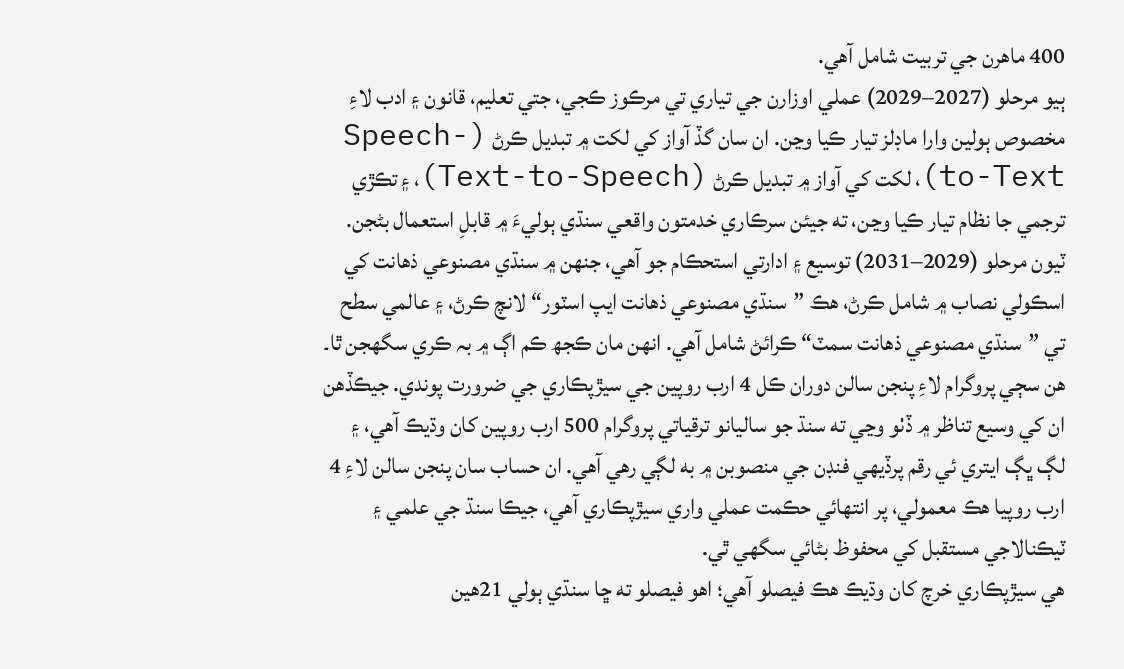400 ماهرن جي تربيت شامل آهي.
ٻيو مرحلو (2027–2029) عملي اوزارن جي تياري تي مرڪوز ڪجي، جتي تعليم، قانون ۽ ادب لاءِ مخصوص ٻولين وارا ماڊلز تيار ڪيا وڃن. ان سان گڏ آواز کي لکت ۾ تبديل ڪرڻ (Speech-to-Text)، لکت کي آواز ۾ تبديل ڪرڻ (Text-to-Speech)، ۽ تڪڙي ترجمي جا نظام تيار ڪيا وڃن، ته جيئن سرڪاري خدمتون واقعي سنڌي ٻوليءَ ۾ قابلِ استعمال بڻجن.
ٽيون مرحلو (2029–2031) توسيع ۽ ادارتي استحڪام جو آهي، جنهن ۾ سنڌي مصنوعي ذهانت کي اسڪولي نصاب ۾ شامل ڪرڻ، هڪ ”سنڌي مصنوعي ذهانت ايپ اسٽور“ لانچ ڪرڻ، ۽ عالمي سطح تي ”سنڌي مصنوعي ذهانت سمٽ“ ڪرائڻ شامل آهي. انھن مان ڪجھ ڪم اڳ ۾ بہ ڪري سگھجن ٿا۔
هن سڄي پروگرام لاءِ پنجن سالن دوران ڪل 4 ارب روپين جي سيڙپڪاري جي ضرورت پوندي. جيڪڏهن ان کي وسيع تناظر ۾ ڏٺو وڃي ته سنڌ جو ساليانو ترقياتي پروگرام 500 ارب روپين کان وڌيڪ آهي، ۽ لڳ ڀڳ ايتري ئي رقم پرڏيهي فنڊن جي منصوبن ۾ به لڳي رهي آهي. ان حساب سان پنجن سالن لاءِ 4 ارب روپيا هڪ معمولي، پر انتهائي حڪمت عملي واري سيڙپڪاري آهي، جيڪا سنڌ جي علمي ۽ ٽيڪنالاجي مستقبل کي محفوظ بڻائي سگهي ٿي.
هي سيڙپڪاري خرچ کان وڌيڪ هڪ فيصلو آهي؛ اهو فيصلو ته ڇا سنڌي ٻولي 21هين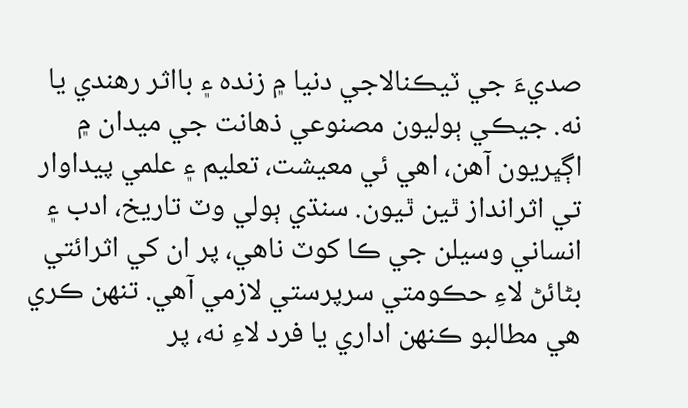صديءَ جي ٽيڪنالاجي دنيا ۾ زنده ۽ بااثر رهندي يا نه. جيڪي ٻوليون مصنوعي ذهانت جي ميدان ۾ اڳڀريون آهن، اهي ئي معيشت، تعليم ۽ علمي پيداوار تي اثرانداز ٿين ٿيون. سنڌي ٻولي وٽ تاريخ، ادب ۽ انساني وسيلن جي ڪا کوٽ ناهي، پر ان کي اثرائتي بڻائڻ لاءِ حڪومتي سرپرستي لازمي آهي. تنهن ڪري هي مطالبو ڪنهن اداري يا فرد لاءِ نه، پر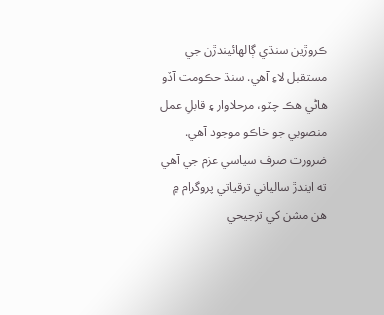ڪروڙين سنڌي ڳالهائيندڙن جي مستقبل لاءِ آهي. سنڌ حڪومت آڏو هاڻي هڪ چٽو، مرحلاوار ۽ قابلِ عمل منصوبي جو خاڪو موجود آهي. ضرورت صرف سياسي عزم جي آهي ته ايندڙ سالياني ترقياتي پروگرام ۾ هن مشن کي ترجيحي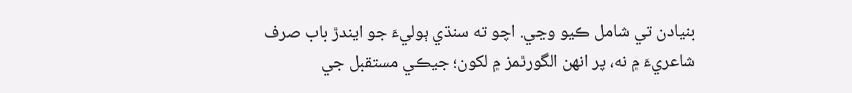بنيادن تي شامل ڪيو وڃي. اچو ته سنڌي ٻوليءَ جو ايندڙ باب صرف شاعريءَ ۾ نه، پر انهن الگورٿمز ۾ لکون؛ جيڪي مستقبل جي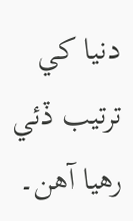دنيا کي ترتيب ڏئي رهيا آهن۔